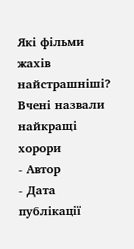Які фільми жахів найстрашніші? Вчені назвали найкращі хорори
- Автор
- Дата публікації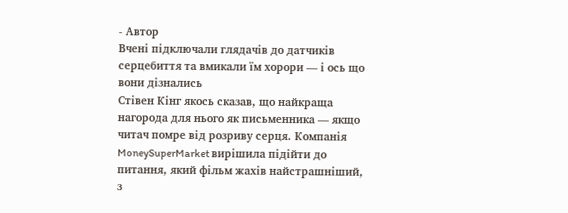- Автор
Вчені підключали глядачів до датчиків серцебиття та вмикали їм хорори — і ось що вони дізнались
Стівен Кінг якось сказав, що найкраща нагорода для нього як письменника — якщо читач помре від розриву серця. Компанія MoneySuperMarket вирішила підійти до питання, який фільм жахів найстрашніший, з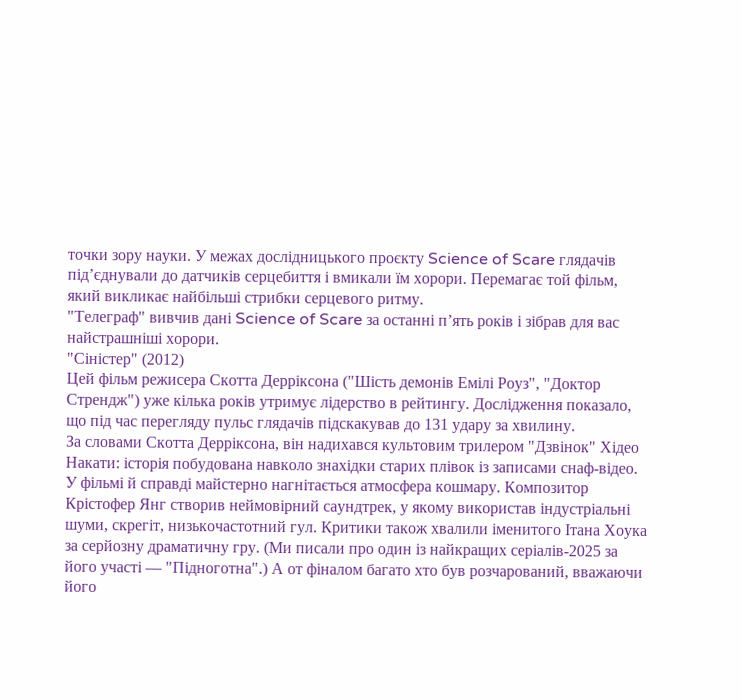точки зору науки. У межах дослідницького проєкту Science of Scare глядачів під’єднували до датчиків серцебиття і вмикали їм хорори. Перемагає той фільм, який викликає найбільші стрибки серцевого ритму.
"Телеграф" вивчив дані Science of Scare за останні п’ять років і зібрав для вас найстрашніші хорори.
"Сіністер" (2012)
Цей фільм режисера Скотта Дерріксона ("Шість демонів Емілі Роуз", "Доктор Стрендж") уже кілька років утримує лідерство в рейтингу. Дослідження показало, що під час перегляду пульс глядачів підскакував до 131 удару за хвилину.
За словами Скотта Дерріксона, він надихався культовим трилером "Дзвінок" Хідео Накати: історія побудована навколо знахідки старих плівок із записами снаф-відео.
У фільмі й справді майстерно нагнітається атмосфера кошмару. Композитор Крістофер Янг створив неймовірний саундтрек, у якому використав індустріальні шуми, скрегіт, низькочастотний гул. Критики також хвалили іменитого Ітана Хоука за серйозну драматичну гру. (Ми писали про один із найкращих серіалів-2025 за його участі — "Підноготна".) А от фіналом багато хто був розчарований, вважаючи його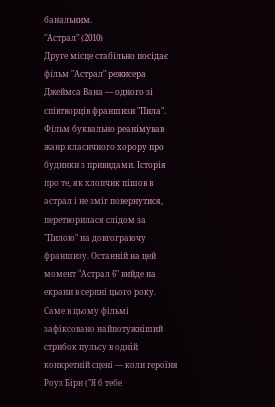банальним.
"Астрал" (2010)
Друге місце стабільно посідає фільм "Астрал" режисера Джеймса Вана — одного зі співтворців франшизи "Пила". Фільм буквально реанімував жанр класичного хорору про будинки з привидами. Історія про те, як хлопчик пішов в астрал і не зміг повернутися, перетворилася слідом за "Пилою" на довгограючу франшизу. Останній на цей момент "Астрал 6" вийде на екрани в серпні цього року.
Саме в цьому фільмі зафіксовано найпотужніший стрибок пульсу в одній конкретній сцені — коли героїня Роуз Бірн ("Я б тебе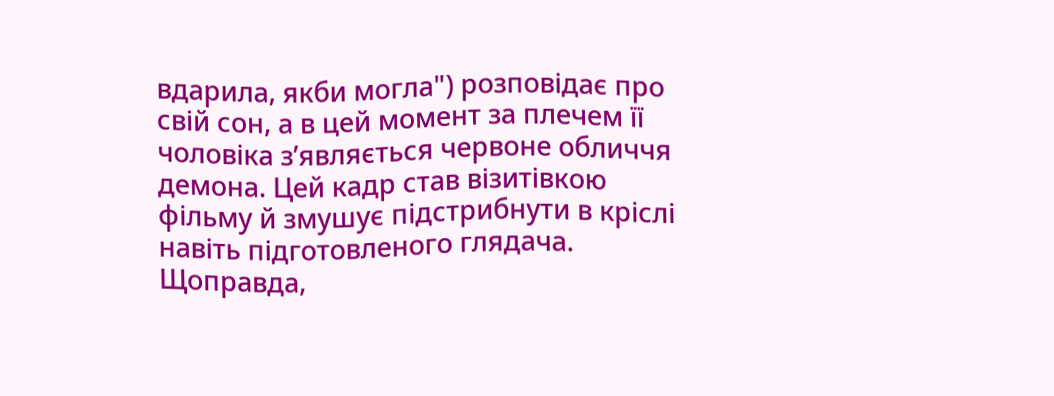вдарила, якби могла") розповідає про свій сон, а в цей момент за плечем її чоловіка з’являється червоне обличчя демона. Цей кадр став візитівкою фільму й змушує підстрибнути в кріслі навіть підготовленого глядача. Щоправда,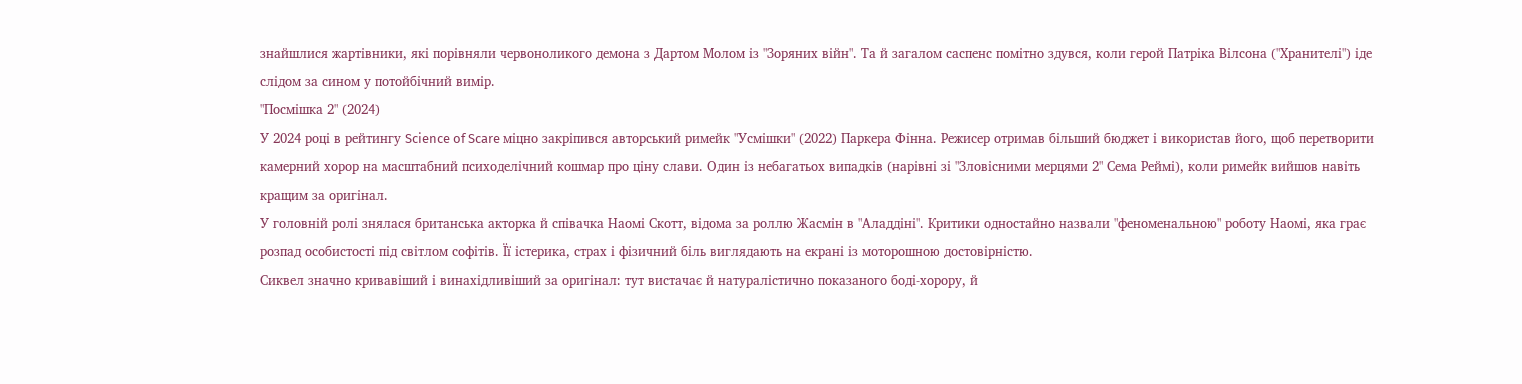знайшлися жартівники, які порівняли червоноликого демона з Дартом Молом із "Зоряних війн". Та й загалом саспенс помітно здувся, коли герой Патріка Вілсона ("Хранителі") іде слідом за сином у потойбічний вимір.
"Посмішка 2" (2024)
У 2024 році в рейтингу Science of Scare міцно закріпився авторський римейк "Усмішки" (2022) Паркера Фінна. Режисер отримав більший бюджет і використав його, щоб перетворити камерний хорор на масштабний психоделічний кошмар про ціну слави. Один із небагатьох випадків (нарівні зі "Зловісними мерцями 2" Сема Реймі), коли римейк вийшов навіть кращим за оригінал.
У головній ролі знялася британська акторка й співачка Наомі Скотт, відома за роллю Жасмін в "Аладдіні". Критики одностайно назвали "феноменальною" роботу Наомі, яка грає розпад особистості під світлом софітів. Її істерика, страх і фізичний біль виглядають на екрані із моторошною достовірністю.
Сиквел значно кривавіший і винахідливіший за оригінал: тут вистачає й натуралістично показаного боді-хорору, й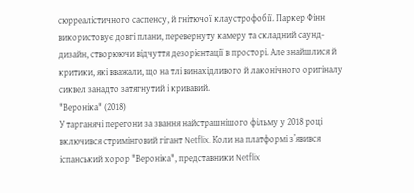сюрреалістичного саспенсу, й гнітючої клаустрофобії. Паркер Фінн використовує довгі плани, перевернуту камеру та складний саунд-дизайн, створюючи відчуття дезорієнтації в просторі. Але знайшлися й критики, які вважали, що на тлі винахідливого й лаконічного оригіналу сиквел занадто затягнутий і кривавий.
"Вероніка" (2018)
У тарганячі перегони за звання найстрашнішого фільму у 2018 році включився стримінговий гігант Netflix. Коли на платформі з’явився іспанський хорор "Вероніка", представники Netflix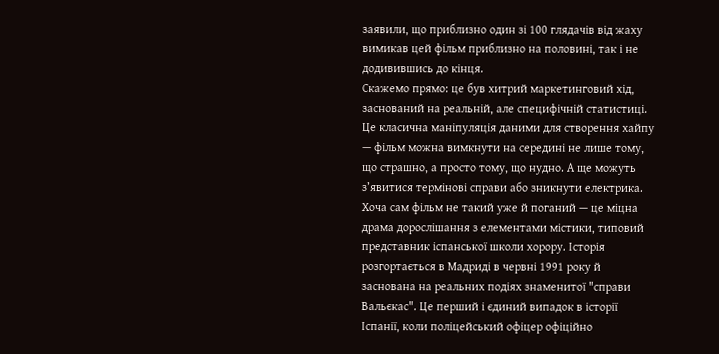заявили, що приблизно один зі 100 глядачів від жаху вимикав цей фільм приблизно на половині, так і не додивившись до кінця.
Скажемо прямо: це був хитрий маркетинговий хід, заснований на реальній, але специфічній статистиці. Це класична маніпуляція даними для створення хайпу — фільм можна вимкнути на середині не лише тому, що страшно, а просто тому, що нудно. А ще можуть з’явитися термінові справи або зникнути електрика.
Хоча сам фільм не такий уже й поганий — це міцна драма дорослішання з елементами містики, типовий представник іспанської школи хорору. Історія розгортається в Мадриді в червні 1991 року й заснована на реальних подіях знаменитої "справи Вальєкас". Це перший і єдиний випадок в історії Іспанії, коли поліцейський офіцер офіційно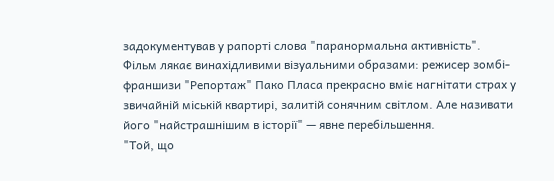задокументував у рапорті слова "паранормальна активність".
Фільм лякає винахідливими візуальними образами: режисер зомбі-франшизи "Репортаж" Пако Пласа прекрасно вміє нагнітати страх у звичайній міській квартирі, залитій сонячним світлом. Але називати його "найстрашнішим в історії" — явне перебільшення.
"Той, що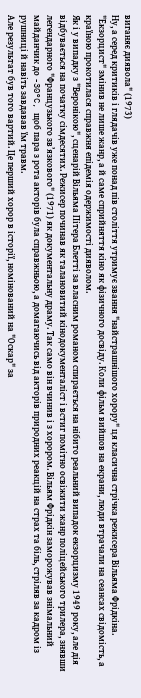виганяє диявола" (1973)
Ну, а серед критиків і глядачів уже понад пів століття утримує звання "найстрашнішого хорору" ця класична стрічка режисера Вільяма Фрідкіна. "Екзорцист" змінив не лише жанр, а й саме сприйняття кіно як фізичного досвіду. Коли фільм вийшов на екрани, люди втрачали на сеансах свідомість, а країною прокотилася справжня епідемія одержимості дияволом.
Як і у випадку з "Веронікою", сценарій Вільяма Пітера Блетті за власним романом спирається на нібито реальний випадок екзорцизму 1949 року, але дія відбувається на початку сімдесятих. Режисер починав як талановитий кінодокументаліст і встиг помітно освіжити жанр поліцейського трилера, знявши легендарного "Французького зв’язкового" (1971) як документальну драму. Так само він вчинив і з хорором. Вільям Фрідкін заморожував знімальний майданчик до -30°C, щоб пара з рота акторів була справжньою, а домагаючись від акторів природних реакцій на страх та біль, стріляв за кадром із рушниці й навіть завдавав їм травм.
Але результат був того вартий. Це перший хорор в історії, номінований на "Оскар" за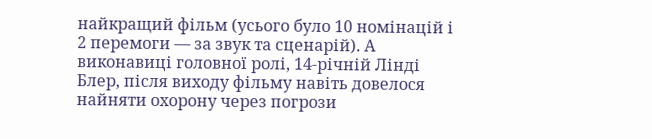найкращий фільм (усього було 10 номінацій і 2 перемоги — за звук та сценарій). А виконавиці головної ролі, 14-річній Лінді Блер, після виходу фільму навіть довелося найняти охорону через погрози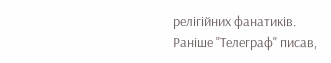релігійних фанатиків.
Раніше "Телеграф" писав,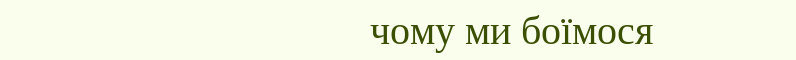чому ми боїмося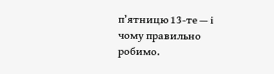п’ятницю 13-те — і чому правильно робимо.